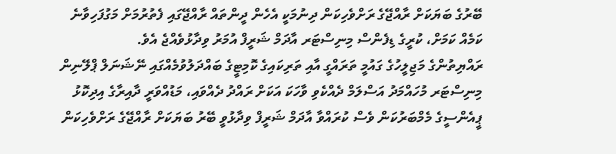ބޭރުގެ ބަޔަކަށް ރާއްޖޭގެ ރަށްވެހިކަން ދިނުމަކީ އެހެން ދީންތައް ރާއްޖޭގައި ފެތުރުމަށް މަގުފަހިވާނެ ކަމެއް ކަމަށް، ކުރީގެ ޑިފެންސް މިނިސްޓަރ އާދަމް ޝަރީފް އުމަރު ވިދާޅުވެއްޖެ އެވެ.
ރައްޔިތުންގެ މަޖިލީހުގެ ގައުމީ ތަރައްގީ އާއި ތަރިކައިގެ ކޮމިޓީގެ ބައްދަލުވުމެއްގައި ނޭޝަނަލް ޕްލޭނިން މިނިސްޓަރ މުހައްމަދު އަސްލަމް ދެއްކެވި ވާހަކަ އަކަށް ރައްދު ދެއްވައި، މަޑުއްވަރީ ދާއިރާގެ އިދިކޮޅު ޕީއެންސީގެ މެމްބަރުކަން ވެސް ކުރައްވާ އާދަމް ޝަރީފް ވިދާޅުވީ ބޭރު ބަޔަކަށް ރާއްޖޭގެ ރަށްވެހިކަން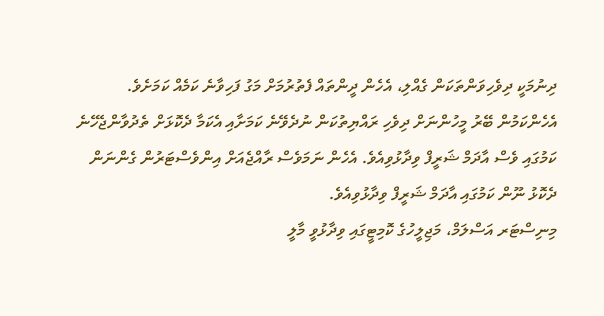ދިނުމަކީ ދިވެހިވަންތަކަން ގެއްލި، އެހެން ދީންތައް ފެތުރުމަށް މަގު ފަހިވާނެ ކަމެއް ކަމަށެވެ.
އެހެންކަމުން ބޭރު މީހުންނަށް ދިވެހި ރައްޔިތުކަން ނުދެވޭނެ ކަމަށާއި އެކަމާ ދެކޮޅަށް ތެދުވާންޖެހޭނެ ކަމުގައި ވެސް އާދަމް ޝަރީފް ވިދާޅުވިއެވެ. އެހެން ނަމަވެސް ރާއްޖެއަށް އިންވެސްޓަރުން ގެންނަން ދެކޮޅު ނޫން ކަމުގައި އާދަމް ޝަރީފް ވިދާޅުވިއެވެ.
މިނިސްޓަރ އަސްލަމް، މަޖިލީހުގެ ކޮމިޓީގައި ވިދާޅުވީ މާލީ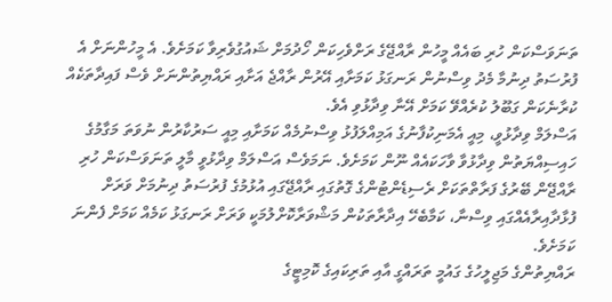ތަނަވަސްކަން ހުރި ބައެއް މީހުން ރާއްޖޭގެ ރަށްވެހިކަން ހޯދުމަށް ޝައުގުވެރިވާ ކަމަށެވެ. އެ މީހުންނަށް އެ ފުރުސަތު ދިނުމާ މެދު ވިސްނުން ރަނގަޅު ކަމަށާއި އޭރުން ރާއްޖެ އަށާއި ރައްޔިތުންނަށް ވެސް ފައިދާތަކެއް ކުރާނެކަން ގަބޫލު ކުރެއްވޭ ކަމަށް އޭނާ ވިދާޅުވި އެވެ.
އަސްލަމް ވިދާޅުވީ، މިއީ އެމަނިކުފާނުގެ އަމިއްލަފުޅު ވިސްނުމެއް ކަމަށާއި މިއީ ސަރުކާރުން ނުވަތަ މަގާމުގެ ހައިސިއްޔަތުން ވިދާޅުވާ ވާހަކައެއް ނޫން ކަމަށެވެ. ނަމަވެސް އަސްލަމް ވިދާޅުވީ މާލީ ތަނަވަސްކަން ހުރި ރާއްޖޭން ބޭރުގެ ފަރާތްތަކަށް ރެސިޑެންޓުންގެ ގޮތުގައި ރާއްޖޭގައި އުޅުމުގެ ފުރުސަތު ދިނުމަށް ވަރަށް ފުޅާދާއިރާއެއްގައި ވިސްނާ، ކަމާބެހޭ އިދާރާތަކުން މަޝްވަރާކޮށްލުމަކީ ވަރަށް ރަނގަޅު ކަމެއް ކަމަށް ފެންނަ ކަމަށެވެ.
ރައްޔިތުންގެ މަޖިލީހުގެ ގައުމީ ތަރައްގީ އާއި ތަރިކައިގެ ކޮމިޓީގެ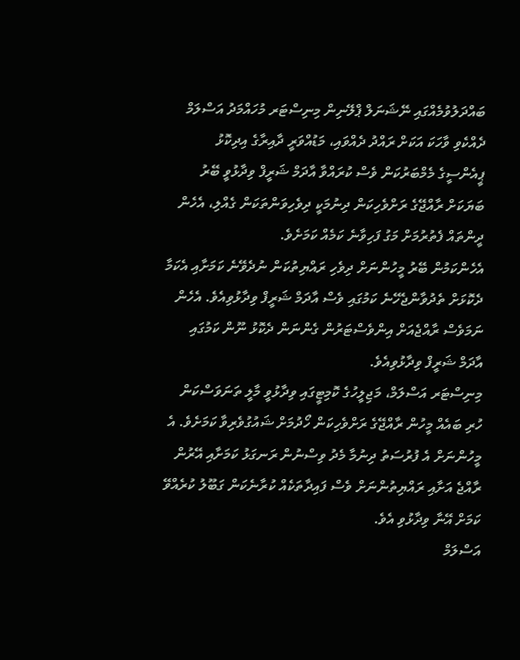ބައްދަލުވުމެއްގައި ނޭޝަނަލް ޕްލޭނިން މިނިސްޓަރ މުހައްމަދު އަސްލަމް ދެއްކެވި ވާހަކަ އަކަށް ރައްދު ދެއްވައި، މަޑުއްވަރީ ދާއިރާގެ އިދިކޮޅު ޕީއެންސީގެ މެމްބަރުކަން ވެސް ކުރައްވާ އާދަމް ޝަރީފް ވިދާޅުވީ ބޭރު ބަޔަކަށް ރާއްޖޭގެ ރަށްވެހިކަން ދިނުމަކީ ދިވެހިވަންތަކަން ގެއްލި، އެހެން ދީންތައް ފެތުރުމަށް މަގު ފަހިވާނެ ކަމެއް ކަމަށެވެ.
އެހެންކަމުން ބޭރު މީހުންނަށް ދިވެހި ރައްޔިތުކަން ނުދެވޭނެ ކަމަށާއި އެކަމާ ދެކޮޅަށް ތެދުވާންޖެހޭނެ ކަމުގައި ވެސް އާދަމް ޝަރީފް ވިދާޅުވިއެވެ. އެހެން ނަމަވެސް ރާއްޖެއަށް އިންވެސްޓަރުން ގެންނަން ދެކޮޅު ނޫން ކަމުގައި އާދަމް ޝަރީފް ވިދާޅުވިއެވެ.
މިނިސްޓަރ އަސްލަމް، މަޖިލީހުގެ ކޮމިޓީގައި ވިދާޅުވީ މާލީ ތަނަވަސްކަން ހުރި ބައެއް މީހުން ރާއްޖޭގެ ރަށްވެހިކަން ހޯދުމަށް ޝައުގުވެރިވާ ކަމަށެވެ. އެ މީހުންނަށް އެ ފުރުސަތު ދިނުމާ މެދު ވިސްނުން ރަނގަޅު ކަމަށާއި އޭރުން ރާއްޖެ އަށާއި ރައްޔިތުންނަށް ވެސް ފައިދާތަކެއް ކުރާނެކަން ގަބޫލު ކުރެއްވޭ ކަމަށް އޭނާ ވިދާޅުވި އެވެ.
އަސްލަމް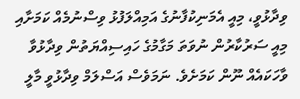ވިދާޅުވީ، މިއީ އެމަނިކުފާނުގެ އަމިއްލަފުޅު ވިސްނުމެއް ކަމަށާއި މިއީ ސަރުކާރުން ނުވަތަ މަގާމުގެ ހައިސިއްޔަތުން ވިދާޅުވާ ވާހަކައެއް ނޫން ކަމަށެވެ. ނަމަވެސް އަސްލަމް ވިދާޅުވީ މާލީ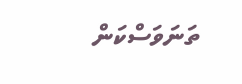ތަނަވަސްކަން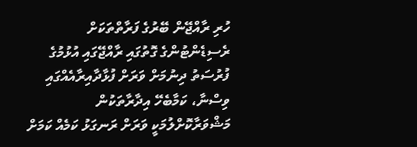ހުރި ރާއްޖޭން ބޭރުގެ ފަރާތްތަކަށް ރެސިޑެންޓުންގެ ގޮތުގައި ރާއްޖޭގައި އުޅުމުގެ ފުރުސަތު ދިނުމަށް ވަރަށް ފުޅާދާއިރާއެއްގައި ވިސްނާ، ކަމާބެހޭ އިދާރާތަކުން މަޝްވަރާކޮށްލުމަކީ ވަރަށް ރަނގަޅު ކަމެއް ކަމަށް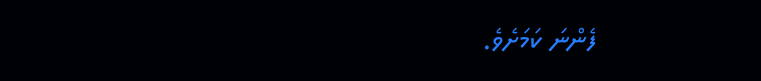ފެންނަ ކަމަށެވެ.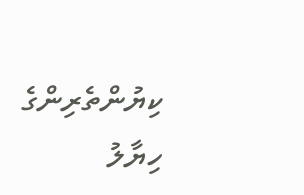ކިޔުންތެރިންގެ ހިޔާލު